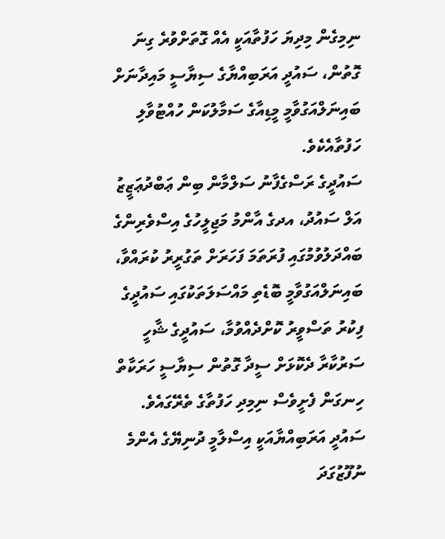ނިމިގެން މިދިޔަ ހަފުތާއަކީ އެއް ގޮތަށްވުރެ ގިނަ ގޮތުން، ސައުދީ އަރަބިއްޔާގެ ސިޔާސީ މައިދާނަށް ބައިނަލްއަގުވާމީ މީޑިއާގެ ސަމާލުކަން ހުއްޓުވާލި ހަފުތާއެކެވެ.
ސައުދީގެ ރަސްގެފާނު ސަލްމާން ބިން ޢަބްދުޢަޒީޒު އަލް ސައުދު، އދގެ އާންމު މަޖިލީހުގެ އިސްވެރިންގެ ބައްދަލުވުމުގައި ފުރަތަމަ ފަހަރަށް ތަގުރީރު ކުރައްވާ، ބައިނަލްއަގުވާމީ ބޮޑެތި މައްސަލަތަކުގައި ސައުދީގެ ފިކުރު ތަސްވީރު ކޮށްދެއްވުމާ، ސައުދީގެ ޝާހީ ސަރުކާރާ ދެކޮޅަށް ސީދާ ގޮތުން ސިޔާސީ ހަރަކާތް ހިނގަން ފެށީވެސް ނިމިދި ހަފުތާގެ ތެރޭގައެވެ.
ސައުދީ އަރަބިއްޔާއަކީ އިސްލާމީ ދުނިޔޭގެ އެންމެ ނުފޫޒުގަދަ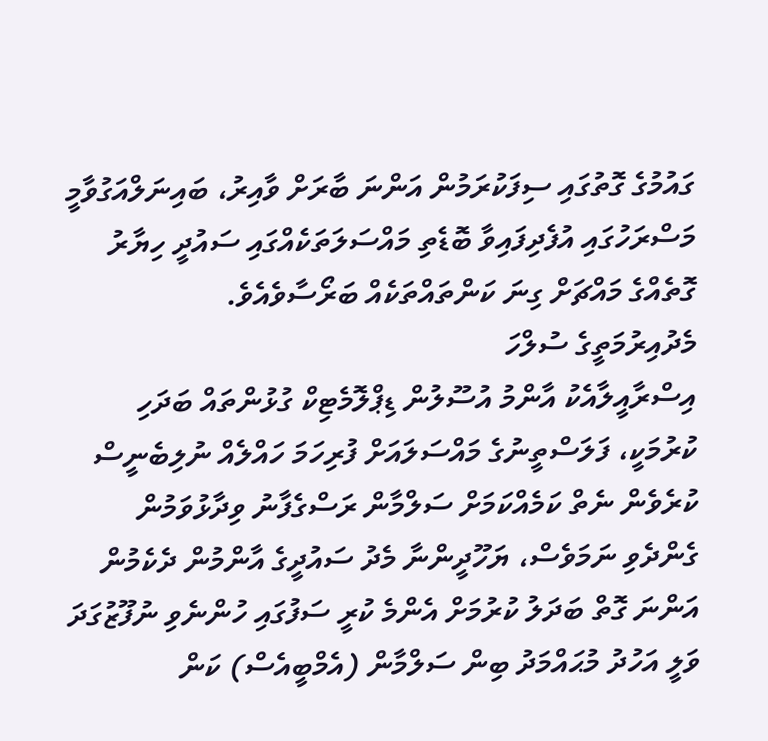ގައުމުގެ ގޮތުގައި ސިފަކުރަމުން އަންނަ ބާރަށް ވާއިރު، ބައިނަލްއަގުވާމީ މަސްރަހުގައި އުފެދިފައިވާ ބޮޑެތި މައްސަލަތަކެއްގައި ސައުދީ ހިޔާރު ގޮތެއްގެ މައްޗަށް ގިނަ ކަންތައްތަކެއް ބަރޯސާވެއެވެ.
މެދުއިރުމަތީގެ ސުލްހަ
އިސްރާއީލާއެކު އާންމު އުސޫލުން ޑިޕްލޮމެޓިކް ގުޅުންތައް ބަދަހި ކުރުމަކީ، ފަލަސްތީނުގެ މައްސަލައަށް ފުރިހަމަ ހައްލެއް ނުލިބެނީސް ކުރެވެން ނެތް ކަމެއްކަމަށް ސަލްމާން ރަސްގެފާނު ވިދާޅުވަމުން ގެންދެވި ނަމަވެސް، ޔަހޫދީންނާ މެދު ސައުދީގެ އާންމުން ދެކެމުން އަންނަ ގޮތް ބަދަލު ކުރުމަށް އެންމެ ކުރީ ސަފުގައި ހުންނެވި ނުފޫޒުގަދަ ވަލީ އަހުދު މުޙައްމަދު ބިން ސަލްމާން (އެމްބީއެސް) ކަން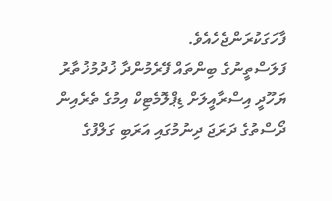ފާހަގަކުރަންޖެހެއެވެ.
ފަލަސްތީނުގެ ބިންތައް ފޭރެމުންދާ ޚުދުމުޚުތާރު ޔަހޫދީ އިސްރާއީލަށް ޑިޕްލޮމެޓިކް އިމުގެ ތެރެއިން ދޯސްތުގެ ދަރަޖަ ދިނުމުގައި އަރަބި ގަލްފުގެ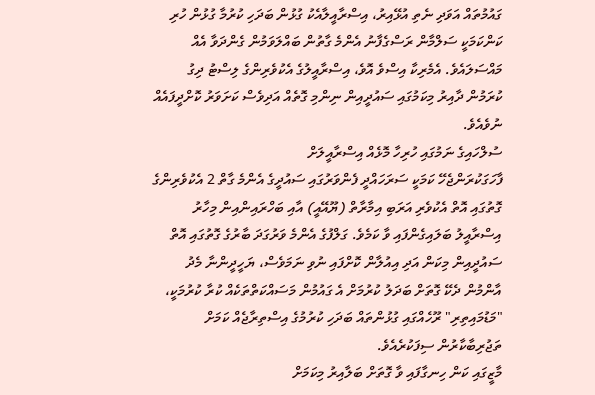ގައުމުތައް އަވަދި ނެތި އުޅޭއިރު، އިސްރާއީލާއެކު ގުޅުން ބަދަހި ކުރުމާ ގުޅުން ހުރި ކަންކަމަކީ ސަލްމާން ރަސްގެފާނު އެންމެ ގާތުން ބައްލަވަމުން ގެންދަވާ އެއް މައްސަލައެވެ. އެމެރިކާ އިސްވެ އޮވެ، އިސްރާއީލުގެ އެކުވެރިންގެ ލިސްޓު ދިގު ކުރަމުން ދާއިރު މިކަމުގައި ސައުދީއިން ނިންމި ގޮތެއް އަދިވެސް ކަށަވަރު ކޮށްދީފައެއް ނުވެއެވެ.
ސުލްހައިގެ ނަމުގައި ހުރިހާ މޮޅެއް އިސްރާއީލަށް
ފާހަގަކުރަންޖެހޭ ކަމަކީ ސަރަހައްދީ ފެންވަރުގައި ސައުދީގެ އެންމެ ގާތް 2 އެކުވެރިންގެ ގޮތުގައި އޮތް އެކުވެރި އަރަބި އިމާރާތް (ޔޫއޭއީ) އާއި ބަހްރައިންއިން މިހާރު އިސްރާއީލު ބަލައިގެންފައި ވާ ކަމެވެ. ގަލްފުގެ އެންމެ ވަރުގަދަ ބާރުގެ ގޮތުގައި އޮތް ސައުދީއިން މިކަން އަދި އިއުލާން ކޮށްފައި ނުވި ނަމަވެސް، ޔަހީދީންނާ މެދު އާންމުން ދެކޭ ގޮތަށް ބަދަލު ކުރުމަށް އެ ގައުމުން މަސައްކަތްތަކެއް ކުރާ ކުރުމަކީ، "މަޑުމައިތިރި" ރޫހެއްގައި ގުޅުންތައް ބަދަހި ކުރުމުގެ އިސްތިރާޖެއް ކަމަށް ތަޖުރިބާކާރުން ސިފަކުރެއެވެ.
މާޒީގައި ކަން ހިނގާފައި ވާ ގޮތަށް ބަލާއިރު މިކަމަށް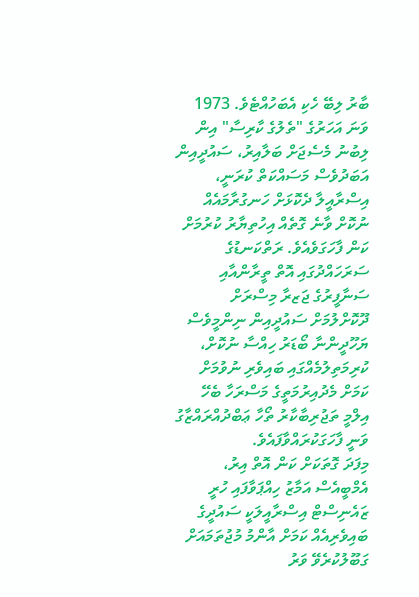ބާރު ލިބޭ ހެކި އެބަހުއްޓެވެ. 1973 ވަނަ އަހަރުގެ "ތެލުގެ ކާރިސާ" އިން ލިބުނު މެސެޖަށް ބަލާއިރު، ސައުދީއިން އަބަދުވެސް މަސައްކަތް ކުރަނީ، އިސްރާއީލާ ދެކޮޅަށް ހަނގުރާމައެއް ނުކޮށް ވާނެ ގޮތެއް އިހުތިޔާރު ކުރުމަށް ކަން ފާހަގަވެއެވެ. ރަތްކަނޑުގެ ސަރަހައްދުގައި އޮތް ތީރާންއާއި ސަނާފީރުގެ ޖަޒރާ މިސްރަށް ދޫކޮށްލުމަށް ސައުދީއިން ނިންމީވެސް ޔަހޫދީންނާ ބޯޑަރު ހިއްސާ ނުކޮށް، ކުރިމަތިލުމެއްގައި ބައިވެރި ނުވުމަށް ކަމަށް މެދުއިރުމަތީގެ މަސްރަހާ ބެހޭ އިލްމީ ތަޖުރިބާކާރު ތޯހާ ޢަބްދުއްރައްޒާގު ވަނީ ފާހަގަކުރައްވާފައެވެ.
މިފަދަ ގޮތަކަށް ކަން އޮތް އިރު، އެމްބީއެސް އަމާޒު ހިއްޕަވާފައި ހުރީ ޒައެނިސްޓް އިސްރާއީލަކީ ސައުދީގެ ބައިވެރިއެއް ކަމަށް އާންމު މުޖުތަމައަށް ގަބޫލުކުރެވޭ ވަރު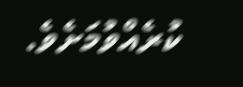ކުރެއްވުމަށެވެ.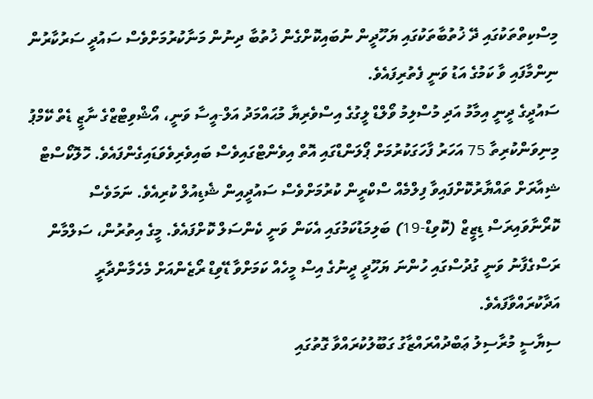މިސްކިތްތަކުގައި ދޭ ޚުތުބާތަކުގައި ޔަހޫދީން ނުބައިކޮށްގެން ޚުތުބާ ދިނުން މަނާކުރުމަށްވެސް ސައުދީ ސަރުކާރުން ނިންމާފައި ވާ ކަމުގެ އަޑު ވަނީ ފެތުރިފައެވެ.
ސައުދީގެ ދީނީ އިމާމު އަދި މުސްލިމު ވޯލްޑް ލީގުގެ އިސްވެރިޔާ މުޙައްމަދު އަލް-އީސާ ވަނީ، އޯޝްވިޓްޒްގެ ނާޒީ ޑެތް ކޭމްޕު މިނިވަންކުރިތާ 75 އަހަރު ފާހަގަކުރުމަށް ޕޯލަންޑްގައި އޮތް އިވެންޓްގައިވެސް ބައިވެރިވެވަޑައިގެންފައެވެ. ހޮލޮކޯސްޓް ޝިއާރަށް ތައްޔާރުކޮށްފައިވާ ފިލްމެއް ސްކްރީން ކުރުމަށްވެސް ސައުދީއިން ޝެޑިއުލް ކުރިއެވެ. ނަމަވެސް ކޮރޯނާވައިރަސް ޑިޒީޒް (ކޮވިޑް-19) ބަލިމަޑުކަމުގައި އެކަން ވަނީ ކެންސަލް ކޮށްފައެވެ. މީގެ އިތުރުން، ސަލްމާން ރަސްގެފާނު ވަނީ ގުދުސްގައި ހުންނަ ޔަހޫދީ ދީނުގެ އިސް މީހެއް ކަމަށްވާ ޑޭވިޑް ރޯޒެންއަށް މެހެމާންދާރީ އަދާކުރައްވާފައެވެ.
ސިޔާސީ މުރާސިލު ޢަބްދުއްރައްޒާގު ގަބޫލުކުރައްވާ ގޮތުގައި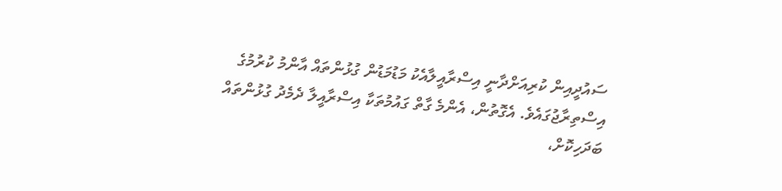ސައުދީއިން ކުރިއަށްދާނީ އިސްރާއީލާއެކު މަޑުމަޑުން ގުޅުންތައް އާންމު ކުރުމުގެ އިސްތިރާޖުގައެވެ. އެގޮތުން، އެންމެ ގާތް ގައުމުތަކާ އިސްރާއީލާ ދެމެދު ގުޅުންތައް ބަދަހިކޮށް،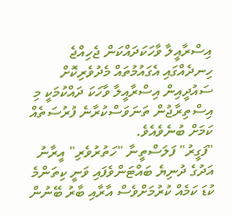އިސްރާއީލާ ވާހަކަދައްކަން ޖެހިއްޖެ ހިނދެއްގައި އެގައުމުތައް މެދުވެރިކޮށް ސައުދީއިން އިސްރާއީލާ ވާހަކަ ދައްކުމަކީ މި އިސްތިރާޖުން ތަނަވަސްކުރާނެ ފުރުސަތެއް ކަމަށް ބުނެވެއެވެ.
"ފަގީރު" ފަލަސްތީނާ "ހަތުރުވެރި" އީރާނު
އަދުގެ ދުނިޔެ ބައްޓަންވެފައި ވަނީ ކިތަންމެ ކުޑަ ކަމެއް ކުރުމަށްވެސް އާރާއި ބާރު ބޭނުން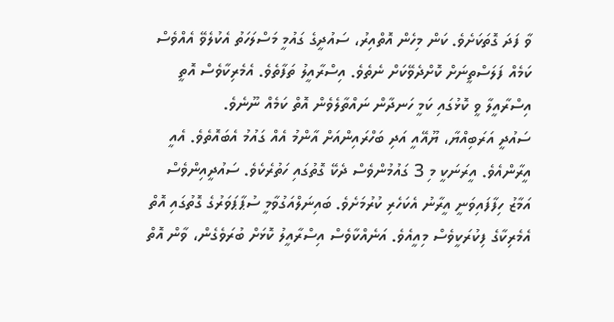ވާ ފަދަ ގޮތަކަށެވެ. ކަން މިހެން އޮތްއިރު، ސައުދީގެ ގައުމީ މަސްލަހަތު އެކުލެވޭ އެއްވެސް ކަމެއް ފަލަސްތީނަށް ކޮށްދެވޭކަށް ނެތެވެ. އިސްރާއީލު ތަފާތެވެ. އެމެރިކާވެސް އޮތީ އިސްރާއީލާ ވީ ކޮޅުގައި ކަމީ ހަނދާން ނައްތާލެވެން އޮތް ކަމެއް ނޫނެވެ.
ސައުދީ އަރަބިއްޔާ، ޔޫއޭއީ އަދި ބަހްރައިންއަށް އާންމު އެއް ގައުމު އެބައޮތެވެ. އެއީ އީރާންއެވެ. އީރަނަކީ މި 3 ގައުމުންވެސް ދެކޭ ގޮތުގައި ހަތުރެކެވެ. ސައުދީއިންވެސް އަމާޒު ހިފާފައިވަނީ އީރާނު އެކަހެރި ކުރުމަށެވެ. ބައިނަލްއަގުވާމީ ސުޕާޕަވަރުގެ ގޮތުގައި އޮތް އެމެރިކާގެ ފިކުރަކީވެސް މިއީއެވެ. އަނެއްކާވެސް އިސްރާއީލު ކޮޅަށް ބުރަވެގެން، ވާން އޮތް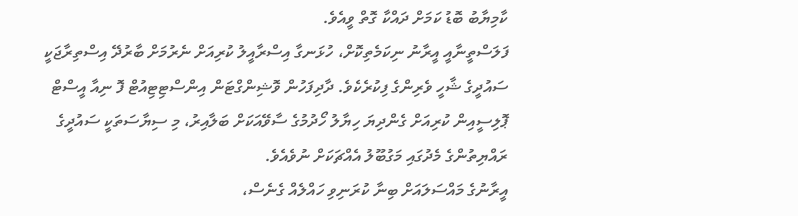ކާމިޔާބު ބޮޑު ކަމަށް ދައްކާ ގޮތް ވީއެވެ.
ފަލަސްތީނާއީ އީރާނު ނިކަމެތިކޮށް، ހުޅަނގާ އިސްރާއީލު ކުރިއަށް ނެރުމަށް ބާރުދޭ އިސްތިރާޖަކީ ސައުދީގެ ޝާހީ ވެރިންގެ ފިކުރެކެވެ. ދާދިފަހުން ވޮޝިންގްޓަން އިންސްޓިޓިއުޓް ފޮ ނިއާ އީސްޓް ޕޮލިސީއިން ކުރިއަށް ގެންދިޔަ ހިޔާލު ހޯދުމުގެ ސާވޭއަކަށް ބަލާއިރު، މި ސިޔާސަތަކީ ސައުދީގެ ރައްޔިތުންގެ މެދުގައި މަގުބޫލު އެއްޗަކަށް ނުވެއެވެ.
އީރާނުގެ މައްސަލައަށް ބިނާ ކުރަނިވި ހައްލެއް ގެނެސް،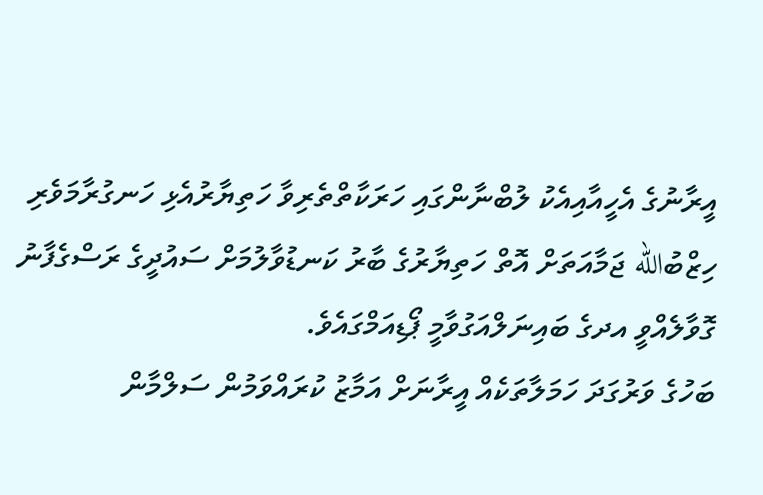އީރާނުގެ އެހީއާއިއެކު ލުބްނާންގައި ހަރަކާތްތެރިވާ ހަތިޔާރުއެޅި ހަނގުރާމަވެރި ހިޒްބުالله ޖަމާއަތަށް އޮތް ހަތިޔާރުގެ ބާރު ކަނޑުވާލުމަށް ސައުދީގެ ރަސްގެފާނު ގޮވާލެއްވީ އދގެ ބައިނަލްއަގުވާމީ ޕޯޑިއަމްގައެވެ.
ބަހުގެ ވަރުގަދަ ހަމަލާތަކެއް އީރާނަށް އަމާޒު ކުރައްވަމުން ސަލްމާން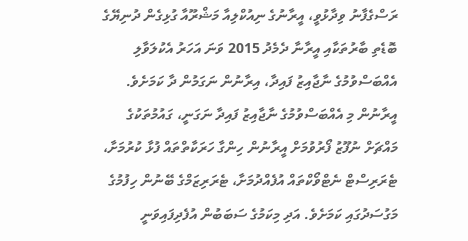ރަސްގެފާނު ވިދާޅުވީ، އީރާނުގެ ނިއުކްލިއާ މަޝްރޫއާ ގުޅިގެން ދުނިޔޭގެ ބޮޑެތި ބާރުތަކާއި އީރާނާ ދެމެދު 2015 ވަނަ އަހަރު އެކުލަވާލި އެއްބަސްވުމުގެ ނާޖާއިޒު ފައިދާ، އިރާނުން ނަގަމުން ދާ ކަމަށެވެ. އީރާނުން މި އެއްބަސްވުމުގެ ނާޖާއިޒު ފައިދާ ނަގަނީ، ގައުމުތަކުގެ މައްޗަށް ނުފޫޒު ފޯރުވުމަށް އީރާނުން ހިންގާ ހަރަކާތްތައް ފުޅާ ކުރުމަށާ، ޓެރަރިސްޓް ނެޓްވޯކްތައް އުފެއްދުމަށާ، ޓެރަރިޒަމްގެ ބޭނުން ހިފުމުގެ މަގުސަދުގައި ކަމަށެވެ. އަދި މިކަމުގެ ސަބަބުން އުފެދިފައިވަނީ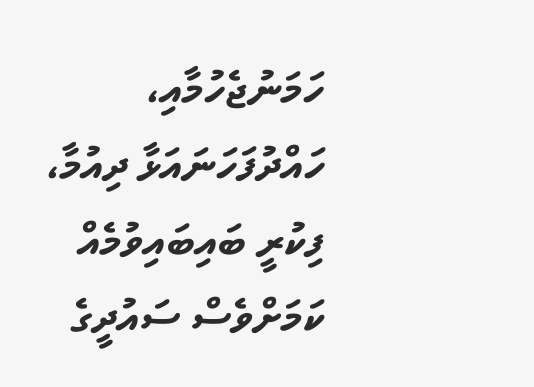ހަމަނުޖެހުމާއި، ހައްދުފަހަނައަޅާ ދިއުމާ، ފިކުރީ ބައިބައިވުމެއް ކަމަށްވެސް ސައުދީގެ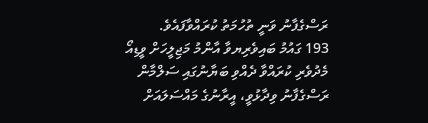ރަސްގެފާނު ވަނީ ތުހުމަތު ކުރައްވާފައެވެ.
193 ގައުމު ބައިވެރިޔވާ އާންމު މަޖިލީހަށް ވީޑިއޯ މެދުވެރި ކުރައްވާ ދެއްވި ބަޔާނުގައި ސަލްމާން ރަސްގެފާނު ވިދާޅުވީ، އީރާނުގެ މައްސަލައަށް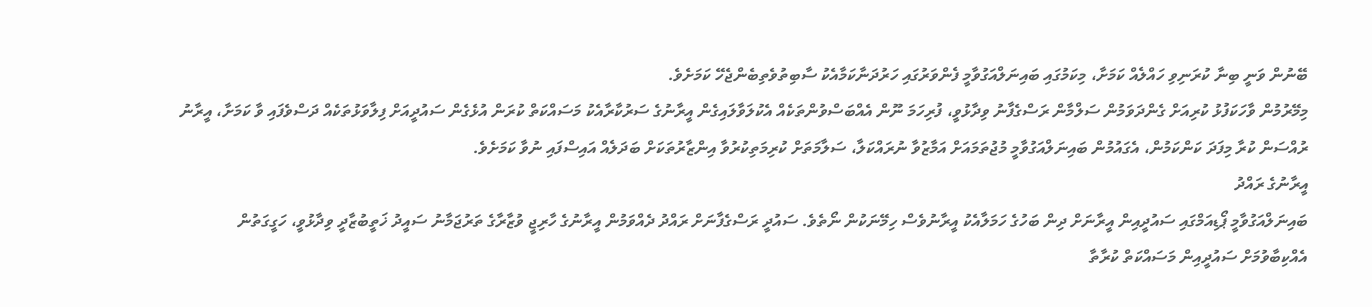ބޭނުން ވަނީ ބިނާ ކުރަނިވި ހައްލެއް ކަމަށާ، މިކަމުގައި ބައިނަލްއަގުވާމީ ފެންވަރުގައި ހަރުދަނާކަމާއެކު ސާބިތުވެތިބެންޖެހޭ ކަމަށެވެ.
މިމޭރުމުން ވާހަކަފުޅު ކުރިއަށް ގެންދަވަމުން ސަލްމާން ރަސްގެފާނު ވިދާޅުވީ، ފުރިހަމަ ނޫން އެއްބަސްވުންތަކެއް އެކުލަވާލައިގެން އީރާނުގެ ސަރުކާރާއެކު މަސައްކަތް ކުރަން އުޅެގެން ސައުދީއަށް ފިލާވަޅުތަކެއް ދަސްވެފައި ވާ ކަމަށާ، އީރާނު ރުއްސަން ކުރާ މިފަދަ ކަންކަމުން، އެގައުމުން ބައިނަލްއަގުވާމީ މުޖުތަމައަށް އަމާޒުވާ ނުރައްކަލާ، ސަލާމަތަށް ކުރިމަތިކުރުވާ އިންޒާރުތަކަށް ބަދަލެއް އައިސްފައި ނުވާ ކަމަށެވެ.
އީރާނުގެ ރައްދު
ބައިނަލްއަގުވާމީ ޕޯޑިއަމްގައި ސައުދީއިން އީރާނަށް ދިން ބަހުގެ ހަމަލާއެކު އީރާނުވެސް ހިމޭނަކުން ނޯތެވެ. ސައުދީ ރަސްގެފާނަށް ރައްދު ދެއްވަމުން އީރާނުގެ ހާރިޖީ ވުޒާރާގެ ތަރުޖަމާނު ސައީދު ޚަތީބުޒާދީ ވިދާޅުވީ، ހަގީގަތުން އެއްކިބާވުމަށް ސައުދީއިން މަސައްކަތް ކުރާތާ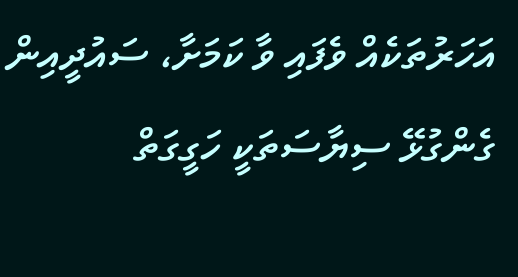އަހަރުތަކެއް ވެފައި ވާ ކަމަށާ، ސައުދީއިން ގެންގުޅޭ ސިޔާސަތަކީ ހަގީގަތް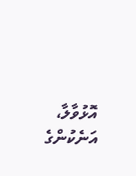އޮޅުވާލާ، އަނެކުންގެ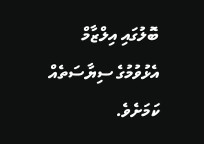ބޮލުގައި އިލްޒާމް އެޅުވުމުގެ ސިޔާސަތެއް ކަމަށެވެ.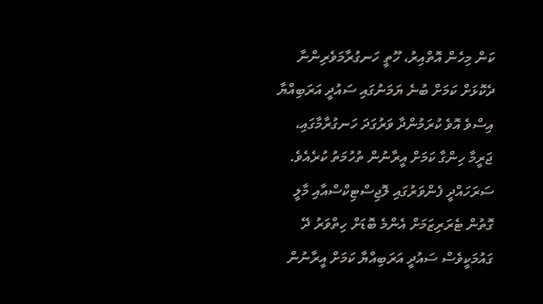ކަން މިހެން އޮތްއިރު، ހޫތީ ހަނގުރާމަވެރިންނާ ދެކޮޅަށް ކަމަށް ބުނެ ޔަމަނުގައި ސައުދީ އަރަބިއްޔާ އިސްވެ އޮވެ ކުރަމުންދާ ވަރުގަދަ ހަނގުރާމާގައި، ޖަރީމާ ހިންގާ ކަމަށް އީރާނުން ތުހުމަތު ކުރެއެވެ. ސަރަހައްދީ ފެންވަރުގައި ލޮޖިސްޓިކްސްއާއި މާލީ ގޮތުން ޓެރަރިޒަމަށް އެންމެ ބޮޑަށް ހިތްވަރު ދޭ ގައުމަކީވެސް ސައުދީ އަރަބިއްޔާ ކަމަށް އީރާނުން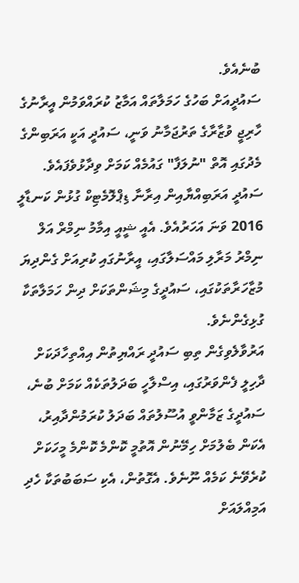ބުނެއެވެ.
ސައުދީއަށް ބަހުގެ ހަމަލާތައް އަމާޒު ކުރައްވަމުން އީރާނުގެ ހާރިޖީ ވުޒާރާގެ ތަރުޖަމާނު ވަނީ، ސައުދީ އަކީ އަރަބިންގެ މެދުގައި އޮތް "ނުލަފާ" ގައުމެއް ކަމަށް ވިދާޅުވެފައެވެ.
ސައުދީ އަރަބިއްޔާއިން އިރާނާ ޑިޕްލޮމެޓިކް ގުޅުން ކަނޑާލީ 2016 ވަނަ އަހަރުއެވެ. އެއީ ޝީއީ އިމާމު ނިމްރް އަލް ނިމްރު މަރާލި މައްސަލާގައި، އީރާނުގައި ކުރިއަށް ގެންދިޔަ މުޒާހަރާތަކުގައި، ސައުދީގެ މިޝަންތަކަށް ދިން ހަމަލާތަކާ ގުޅިގެންނެވެ.
އަރުވާލެވިގެން ތިބި ސައުދީ ރައްޔިތުން އިއްތިހާދަކަށް
ދާހިލީ ފެންވަރުގައި، އިސްލާހީ ބަދަލުތަކެއް ކަމަށް ބުނެ، ސައުދީގެ ޒަމާންވީ އުސޫލުތައް ބަދަލު ކުރަމުންދާއިރު، އެކަން ބެލުމަށް ހިމޭނުން އޮތުމީ ކޮންމެ ކޮންމެ މީހަކަށް ކުރެވޭނެ ކަމެއް ނޫނެވެ. އެގޮތުން، އެކި ސަބަބުތަކާ ހެދި އަމިއްލައަށް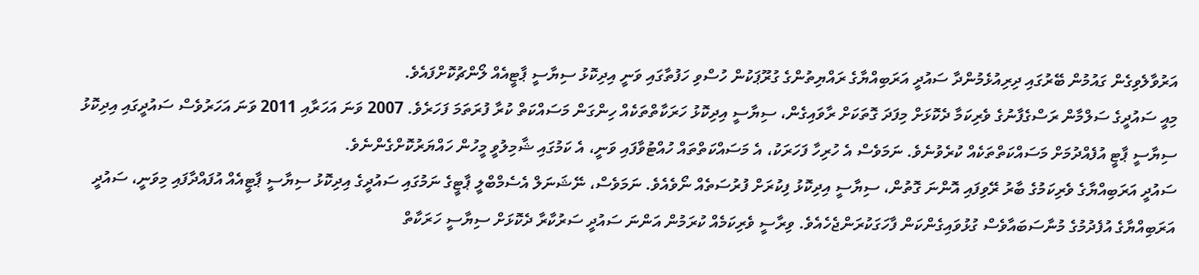އަރުވާލެވިގެން ގައުމުން ބޭރުގައި ދިރިއުޅެމުންދާ ސައުދީ އަރަބިއްޔާގެ ރައްޔިތުންގެ ގުރޫޕަކުން ހުސްވި ހަފުތާގައި ވަނީ އިދިކޮޅު ސިޔާސީ ޕާޓީއެއް ލޯންޗުކޮށްފައެވެ.
މިއީ ސައުދީގެ ސަލްމާން ރަސްގެފާނުގެ ވެރިކަމާ ދެކޮޅަށް މިފަދަ ގޮތަކަށް ރާވައިގެން، ސިޔާސީ އިދިކޮޅު ހަރަކާތްތަކެއް ހިންގަން މަސައްކަތް ކުރާ ފުރަތަމަ ފަހަރެވެ. 2007 ވަނަ އަހަރާއި 2011 ވަނަ އަހަރުވެސް ސައުދީގައި އިދިކޮޅު ސިޔާސީ ޕާޓީ އުފެއްދުމަށް މަސައްކަތްތަކެއް ކުރެވުނެވެ. ނަމަވެސް އެ ހުރިހާ ފަހަރަކު، އެ މަސައްކަތްތައް ހުއްޓުވާފައި ވަނީ، އެ ކަމުގައި ޝާމިލުވީ މީހުން ހައްޔަރުކޮށްގެންނެވެ.
ސައުދީ އަރަބިއްޔާގެ ވެރިކަމުގެ ބާރު ރޭވިފައި އޮންނަ ގޮތުން، ސިޔާސީ އިދިކޮޅު ފިކުރަށް ފުރުސަތެއް ނޯވެއެވެ. ނަމަވެސް، ނޭޝަނަލް އެސެމްބްލީ ޕާޓީގެ ނަމުގައި ސައުދީގެ އިދިކޮޅު ސިޔާސީ ޕާޓީއެއް އުފައްދާފައި މިވަނީ، ސައުދީ އަރަބިއްޔާގެ އުފެދުމުގެ މުނާސަބައާވެސް ގުޅުވައިގެންކަން ފާހަގަކުރަންޖެހެއެވެ. ވިރާސީ ވެރިކަމެއް ކުރަމުން އަންނަ ސައުދީ ސަރުކާރާ ދެކޮޅަށް ސިޔާސީ ހަރަކާތް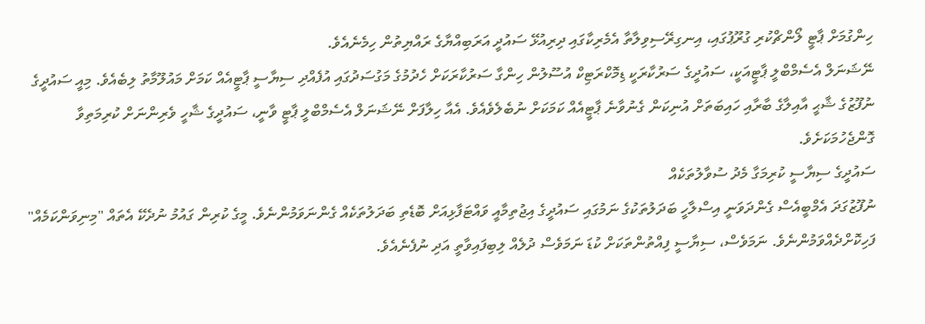ހިންގުމަށް ޕާޓީ ލޯންޗްކުރި ގުރޫޕުގައި، އިނގިރޭސިވިލާތާ އެމެރިކާގައި ދިރިއުޅޭ ސައުދީ އަރަބިއްޔާގެ ރައްޔިތުން ހިމެނެއެވެ.
ނޭޝަނަލް އެސެމްބްލީ ޕާޓީއަކީ، ސައުދީގެ ސަރުކާރަކީ ޑިމޮކްރަޓިކް އުސޫލުން ހިންގާ ސަރުކާރަކަށް ހެދުމުގެ މަގުސަދުގައި އުފެއްދި ސިޔާސީ ޕާޓީއެއް ކަމަށް މައުލޫމާތު ލިބެއެވެ. މިއީ ސައުދީގެ ނުފޫޒުގެ ޝާޙީ އާއިލާގެ ބާރާއި ހައިބަތަށް އުނިކަން ގެނުވާނެ ޕާޓީއެއް ކަމަކަށް ނުބެލެވެއެވެ. އެއާ ހިލާފަށް ނޭޝަނަލް އެސެމްބްލީ ޕާޓީ ވާނީ، ސައުދީގެ ޝާހީ ވެރިންނަށް ކުރިމަތިވާ ގޮންޖެހުމަކަށެވެ.
ސައުދީގެ ސިޔާސީ ކުރިމަގާ މެދު ސުވާލުތަކެއް
ނުފޫޒުގަދަ އެމްބީއެސް ގެންދަވަނީ އިސްލާހީ ބަދަލުތަކުގެ ނަމުގައި ސައުދީގެ އިޖުތިމާއީ ވައްޓަފާޅިއަށް ބޮޑެތި ބަދަލުތަކެއް ގެންނަވަމުންނެވެ. މީގެ ކުރިން ގައުމު ނުދެކޭ އެތައް "މިނިވަންކަމެއް" ފަހިކޮށްދެއްވަމުންނެވެ. ނަމަވެސް، ސިޔާސީ ފިއްތުންތަކަށް ކުޑަ ނަމަވެސް ދުލެއް ލިބިފައިވާތީ އަދި ނުފެނެއެވެ.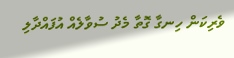ވެރިކަން ހިނގާ ގޮތާ މެދު ސުވާލެއް އުފައްދާލި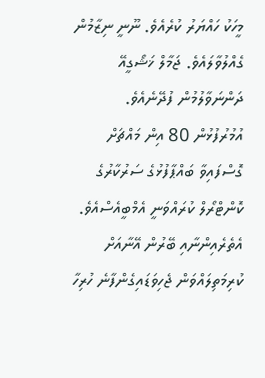މީހަކު ހައްޔަރު ކުރެއެވެ. ނޫނީ ނިޒާމުން ގެއްލުވާލައެވެ. ޖަމާލް ޚަޝޯގީއޭ ދަންނަވާލުމުން ފުދޭނެއެވެ.
އުމުރުފުޅުން 80 އިން މައްޗަށް ގޮސްފައިވާ ބައްޕާފުޅުގެ ސަރުކާރުގެ ކޮންޓްރޯލް ކުރައްވަނީ އެމްބީއެސްއެވެ. އެތެރެއިންނާއި ބޭރުން އޭނާއަށް ކުރިމަތިލައްވަން ޖެހިވަޑައިގެންފާނެ ހުރިހާ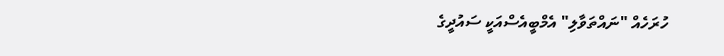ހުރަހެއް "ނައްތަވާލި" އެމްބީއެސްއަކީ ސައުދީގެ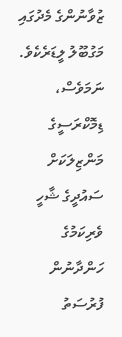ޒުވާނުންގެ މެދުގައި މަގުބޫލު ލީޑަރެކެވެ. ނަމަވެސް، ޑިމޮކްރަސީގެ މަންޒިލަކަށް ސައުދީގެ ޝާހީ ވެރިކަމުގެ ހަންދާނުން ފުރުސަތު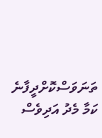ތަނަވަސްކޮށްދީފާނެ ކަމާ މެދު އަދިވެސް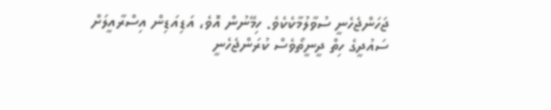ޖަހަންޖެހެނީ ސުވާލުމާކެކެވެ. ހިމޭނުން އޮވެ، އަޑިއަޑިން އިސްރާއީލަށް ސައުދީގެ ހިތް ދީނީތޯވެސް ކުރަންޖެހެނީ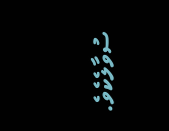ސުވާލެކެވެ.